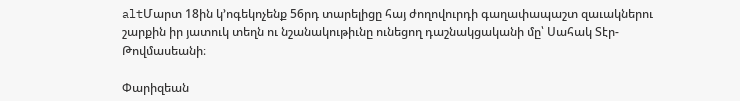altՄարտ 18ին կ՚ոգեկոչենք 56րդ տարելիցը հայ ժողովուրդի գաղափապաշտ զաւակներու շարքին իր յատուկ տեղն ու նշանակութիւնը ունեցող դաշնակցականի մը՝ Սահակ Տէր-Թովմասեանի։

Փարիզեան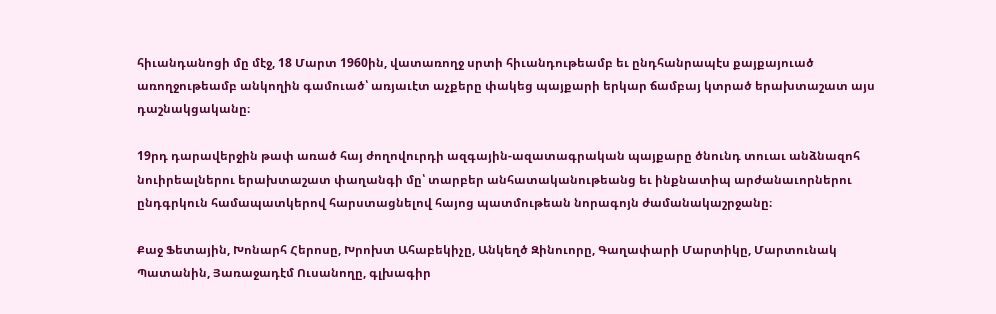հիւանդանոցի մը մէջ, 18 Մարտ 1960ին, վատառողջ սրտի հիւանդութեամբ եւ ընդհանրապէս քայքայուած առողջութեամբ անկողին գամուած՝ առյաւէտ աչքերը փակեց պայքարի երկար ճամբայ կտրած երախտաշատ այս դաշնակցականը։

19րդ դարավերջին թափ առած հայ ժողովուրդի ազգային-ազատագրական պայքարը ծնունդ տուաւ անձնազոհ նուիրեալներու երախտաշատ փաղանգի մը՝ տարբեր անհատականութեանց եւ ինքնատիպ արժանաւորներու ընդգրկուն համապատկերով հարստացնելով հայոց պատմութեան նորագոյն ժամանակաշրջանը։

Քաջ Ֆետային, Խոնարհ Հերոսը, Խրոխտ Ահաբեկիչը, Անկեղծ Զինուորը, Գաղափարի Մարտիկը, Մարտունակ Պատանին, Յառաջադէմ Ուսանողը, գլխագիր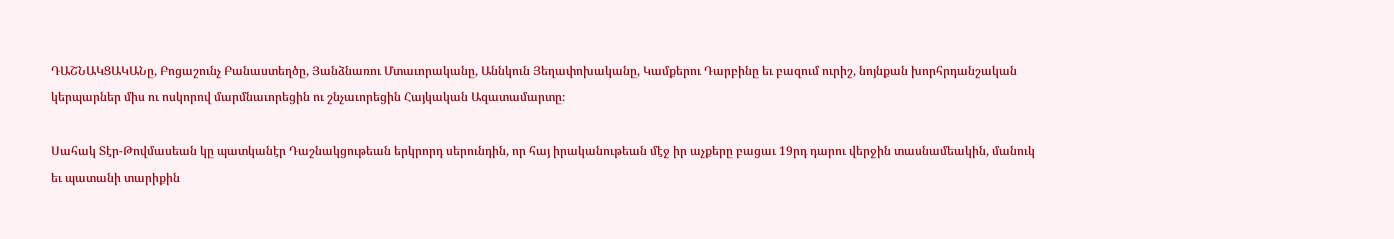ԴԱՇՆԱԿՑԱԿԱՆը, Բոցաշունչ Բանաստեղծը, Յանձնառու Մտաւորականը, Աննկուն Յեղափոխականը, Կամքերու Դարբինը եւ բազում ուրիշ, նոյնքան խորհրդանշական կերպարներ միս ու ոսկորով մարմնաւորեցին ու շնչաւորեցին Հայկական Ազատամարտը։

Սահակ Տէր-Թովմասեան կը պատկանէր Դաշնակցութեան երկրորդ սերունդին, որ հայ իրականութեան մէջ իր աչքերը բացաւ 19րդ դարու վերջին տասնամեակին, մանուկ եւ պատանի տարիքին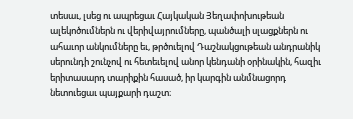տեսաւ, լսեց ու ապրեցաւ Հայկական Յեղափոխութեան ալեկոծումներն ու վերիվայրումները, պանծալի սլացքներն ու ահաւոր անկումները եւ, թրծուելով Դաշնակցութեան անդրանիկ սերունդի շունչով ու հետեւելով անոր կենդանի օրինակին, հազիւ երիտասարդ տարիքին հասած, իր կարգին անմնացորդ նետուեցաւ պայքարի դաշտ։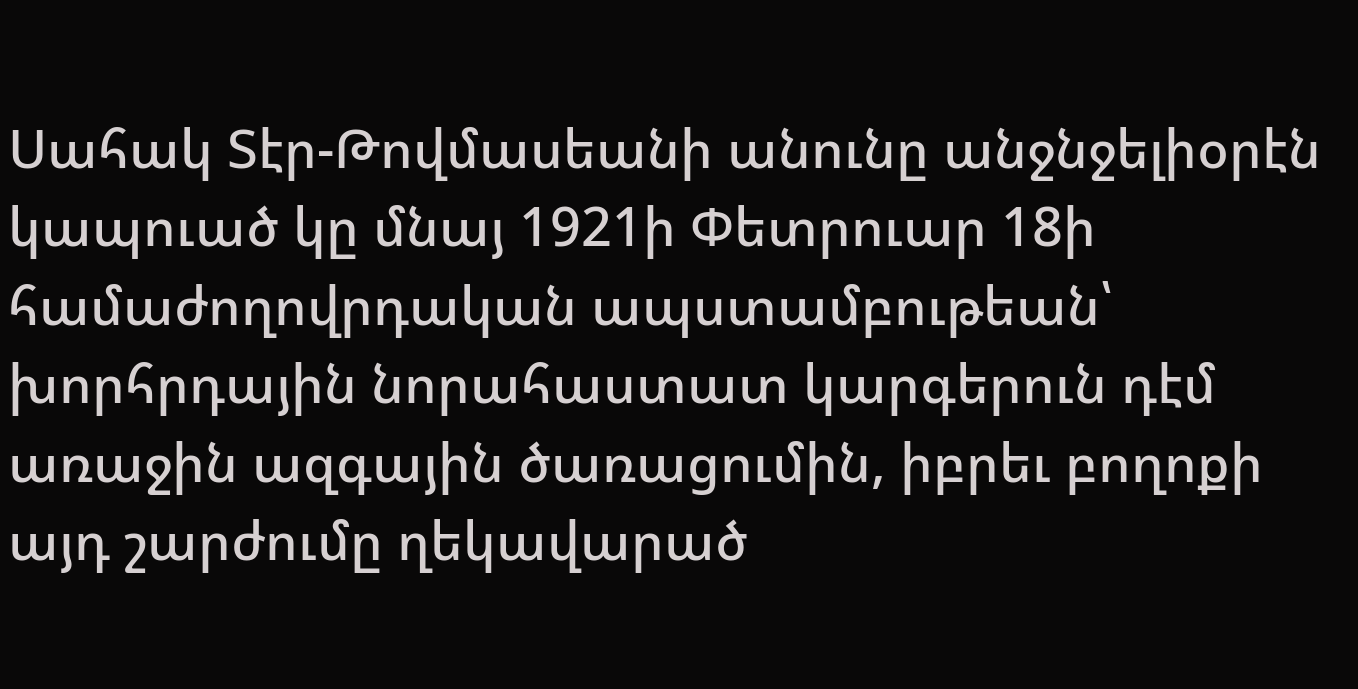Սահակ Տէր-Թովմասեանի անունը անջնջելիօրէն կապուած կը մնայ 1921ի Փետրուար 18ի համաժողովրդական ապստամբութեան՝ խորհրդային նորահաստատ կարգերուն դէմ առաջին ազգային ծառացումին, իբրեւ բողոքի այդ շարժումը ղեկավարած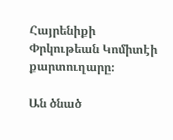Հայրենիքի Փրկութեան Կոմիտէի քարտուղարը։

Ան ծնած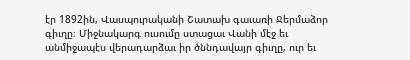էր 1892ին, Վասպուրականի Շատախ գաւառի Ջերմաձոր գիւղը։ Միջնակարգ ուսումը ստացաւ Վանի մէջ եւ անմիջապէս վերադարձաւ իր ծննդավայր գիւղը, ուր եւ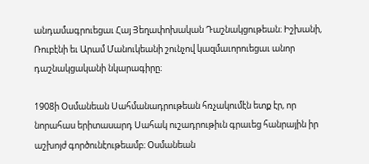անդամագրուեցաւ Հայ Յեղափոխական Դաշնակցութեան։ Իշխանի, Ռուբէնի եւ Արամ Մանուկեանի շունչով կազմաւորուեցաւ անոր դաշնակցականի նկարագիրը։

1908ի Օսմանեան Սահմանադրութեան հռչակումէն ետք էր, որ նորահաս երիտասարդ Սահակ ուշադրութիւն գրաւեց հանրային իր աշխոյժ գործունէութեամբ։ Օսմանեան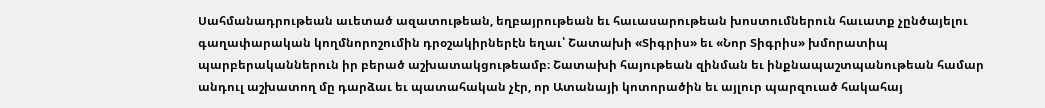Սահմանադրութեան աւետած ազատութեան, եղբայրութեան եւ հաւասարութեան խոստումներուն հաւատք չընծայելու գաղափարական կողմնորոշումին դրօշակիրներէն եղաւ՝ Շատախի «Տիգրիս» եւ «Նոր Տիգրիս» խմորատիպ պարբերականներուն իր բերած աշխատակցութեամբ։ Շատախի հայութեան զինման եւ ինքնապաշտպանութեան համար անդուլ աշխատող մը դարձաւ եւ պատահական չէր, որ Ատանայի կոտորածին եւ այլուր պարզուած հակահայ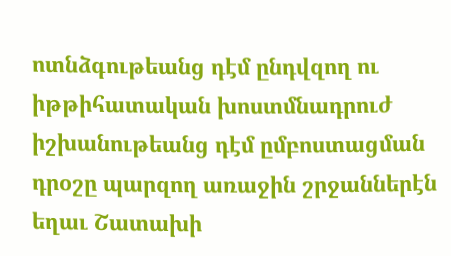ոտնձգութեանց դէմ ընդվզող ու իթթիհատական խոստմնադրուժ իշխանութեանց դէմ ըմբոստացման դրօշը պարզող առաջին շրջաններէն եղաւ Շատախի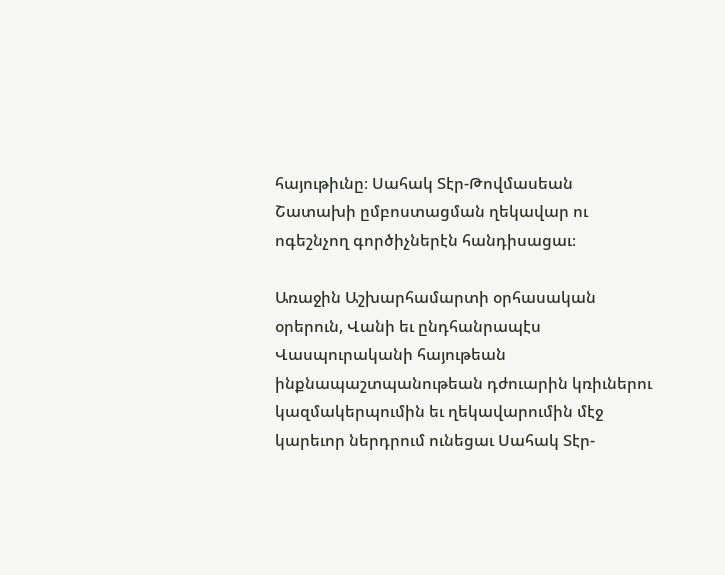հայութիւնը։ Սահակ Տէր-Թովմասեան Շատախի ըմբոստացման ղեկավար ու ոգեշնչող գործիչներէն հանդիսացաւ։

Առաջին Աշխարհամարտի օրհասական օրերուն, Վանի եւ ընդհանրապէս Վասպուրականի հայութեան ինքնապաշտպանութեան դժուարին կռիւներու կազմակերպումին եւ ղեկավարումին մէջ կարեւոր ներդրում ունեցաւ Սահակ Տէր-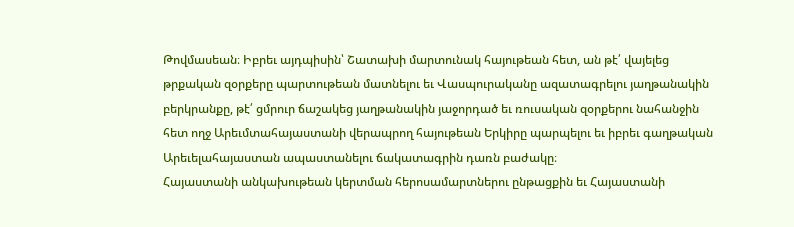Թովմասեան։ Իբրեւ այդպիսին՝ Շատախի մարտունակ հայութեան հետ, ան թէ՛ վայելեց թրքական զօրքերը պարտութեան մատնելու եւ Վասպուրականը ազատագրելու յաղթանակին բերկրանքը, թէ՛ ցմրուր ճաշակեց յաղթանակին յաջորդած եւ ռուսական զօրքերու նահանջին հետ ողջ Արեւմտահայաստանի վերապրող հայութեան Երկիրը պարպելու եւ իբրեւ գաղթական Արեւելահայաստան ապաստանելու ճակատագրին դառն բաժակը։
Հայաստանի անկախութեան կերտման հերոսամարտներու ընթացքին եւ Հայաստանի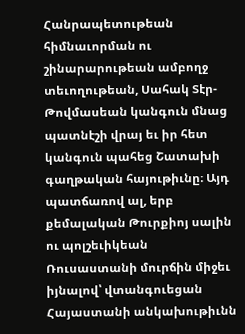Հանրապետութեան հիմնաւորման ու շինարարութեան ամբողջ տեւողութեան, Սահակ Տէր-Թովմասեան կանգուն մնաց պատնէշի վրայ եւ իր հետ կանգուն պահեց Շատախի գաղթական հայութիւնը։ Այդ պատճառով ալ, երբ քեմալական Թուրքիոյ սալին ու պոլշեւիկեան Ռուսաստանի մուրճին միջեւ իյնալով՝ վտանգուեցան Հայաստանի անկախութիւնն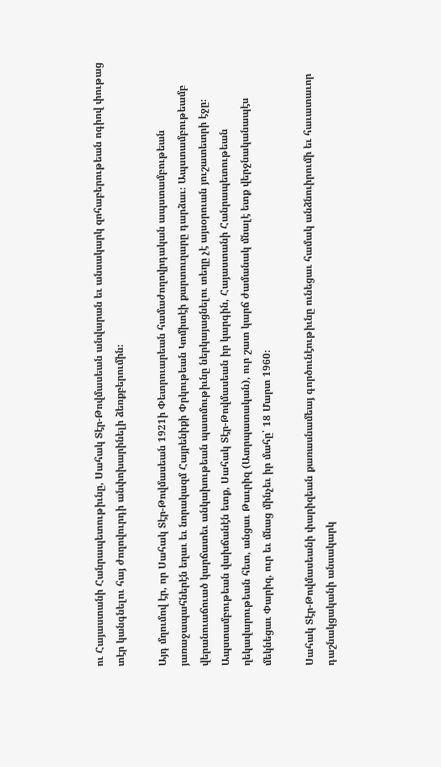ու Հայաստանի Հանրապետութիւնը, Սահակ Տէր-Թովմասեան անվարան եւ անսակարկ զոհաբերութեան ոգիով փութաց տէր կանգնելու հայ ժողովուրդի անփոխարինելի ձեռքբերումին։

Այդ մղումով էր, որ Սահակ Տէր-Թովմասեան 1921ի Փետրուարեան համաժողովրդական ապստամբութեան յառաջապահներէն եղաւ եւ նորակազմ Հայրենիքի Փրկութեան Կոմիտէի քարտուղարը դարձաւ։ Ապստամբութեամբ վերանուաճուած կարճատեւ անկախութեան պատմութիւնը ներկայացնելու տեղը չէ այսօրուան յուշատետրի էջը։ Ապստամբութեան վախճանէն ետք, Սահակ Տէր-Թովմասեան իր կարգին, Հայաստանի Հանրապետութեան ղեկավարութեան հետ, անցաւ Թաւրիզ (Ատրպատական), ուր շատ կարճ ժամանակ մնալէ ետք վերջնականապէս մեկնեցաւ Փարիզ, ուր եւ մնաց մինչեւ իր մահը՝ 18 Մարտ 1960։

Սահակ Տէր-Թովմասեանի փարիզեան քառասնամեայ գործունէութիւնը ունեցաւ համակ անձնուիրումի եւ հաւատաւոր դաշնակցականի անսակարկ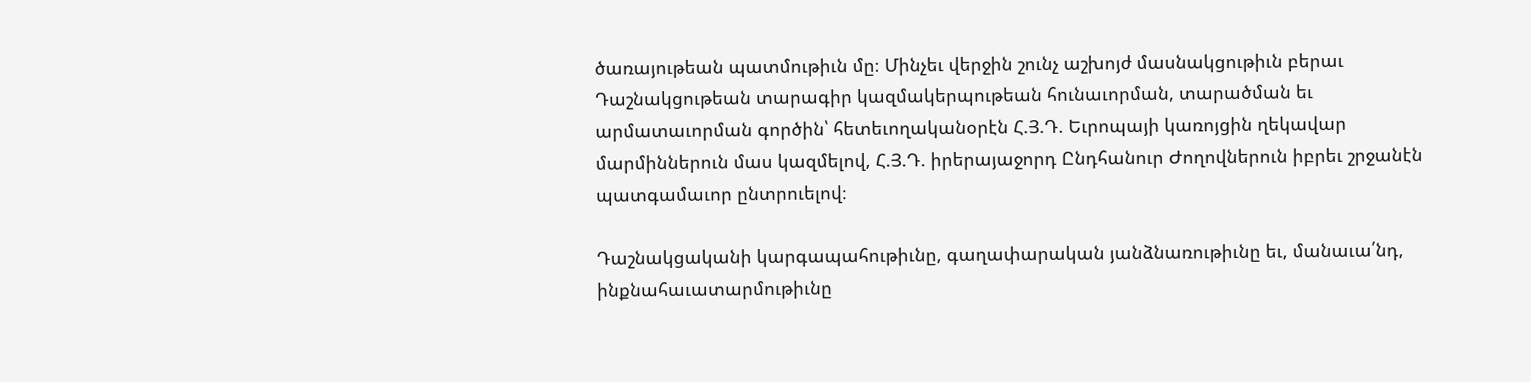ծառայութեան պատմութիւն մը։ Մինչեւ վերջին շունչ աշխոյժ մասնակցութիւն բերաւ Դաշնակցութեան տարագիր կազմակերպութեան հունաւորման, տարածման եւ արմատաւորման գործին՝ հետեւողականօրէն Հ.Յ.Դ. Եւրոպայի կառոյցին ղեկավար մարմիններուն մաս կազմելով, Հ.Յ.Դ. իրերայաջորդ Ընդհանուր Ժողովներուն իբրեւ շրջանէն պատգամաւոր ընտրուելով։

Դաշնակցականի կարգապահութիւնը, գաղափարական յանձնառութիւնը եւ, մանաւա՛նդ, ինքնահաւատարմութիւնը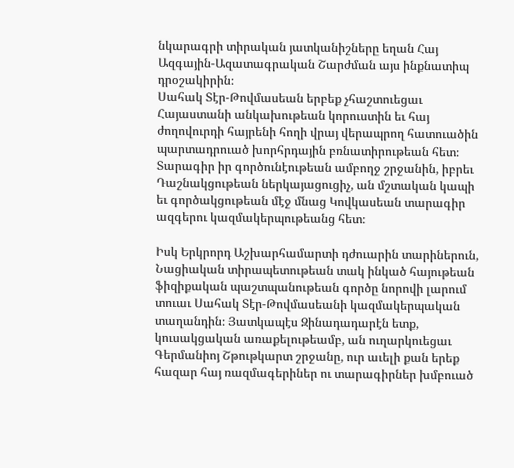նկարագրի տիրական յատկանիշները եղան Հայ Ազգային-Ազատագրական Շարժման այս ինքնատիպ դրօշակիրին։
Սահակ Տէր-Թովմասեան երբեք չհաշտուեցաւ Հայաստանի անկախութեան կորուստին եւ հայ ժողովուրդի հայրենի հողի վրայ վերապրող հատուածին պարտադրուած խորհրդային բռնատիրութեան հետ։ Տարագիր իր գործունէութեան ամբողջ շրջանին, իբրեւ Դաշնակցութեան ներկայացուցիչ, ան մշտական կապի եւ գործակցութեան մէջ մնաց Կովկասեան տարագիր ազգերու կազմակերպութեանց հետ։

Իսկ Երկրորդ Աշխարհամարտի դժուարին տարիներուն, Նացիական տիրապետութեան տակ ինկած հայութեան ֆիզիքական պաշտպանութեան գործը նորովի լարում տուաւ Սահակ Տէր-Թովմասեանի կազմակերպական տաղանդին։ Յատկապէս Զինադադարէն ետք, կուսակցական առաքելութեամբ, ան ուղարկուեցաւ Գերմանիոյ Շթութկարտ շրջանը, ուր աւելի քան երեք հազար հայ ռազմագերիներ ու տարագիրներ խմբուած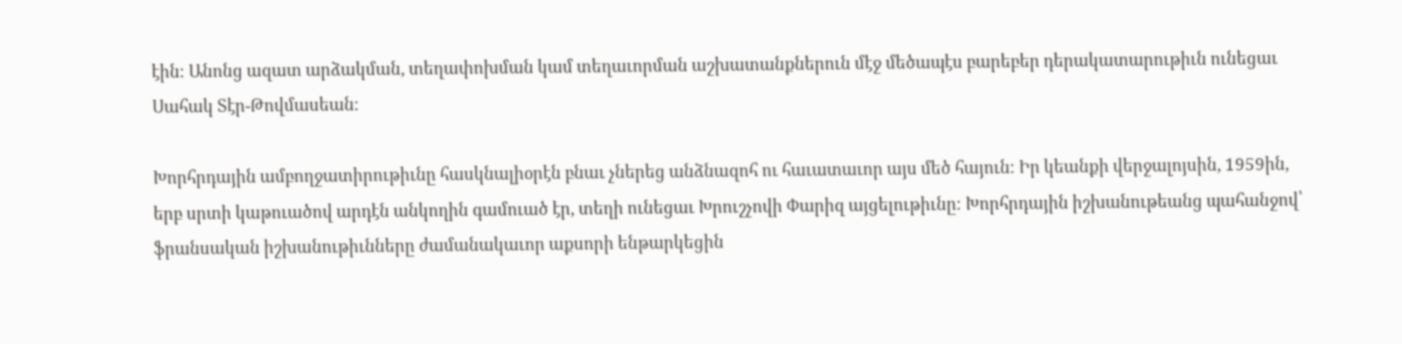էին։ Անոնց ազատ արձակման, տեղափոխման կամ տեղաւորման աշխատանքներուն մէջ մեծապէս բարեբեր դերակատարութիւն ունեցաւ Սահակ Տէր-Թովմասեան։

Խորհրդային ամբողջատիրութիւնը հասկնալիօրէն բնաւ չներեց անձնազոհ ու հաւատաւոր այս մեծ հայուն։ Իր կեանքի վերջալոյսին, 1959ին, երբ սրտի կաթուածով արդէն անկողին գամուած էր, տեղի ունեցաւ Խրուշչովի Փարիզ այցելութիւնը։ Խորհրդային իշխանութեանց պահանջով՝ ֆրանսական իշխանութիւնները ժամանակաւոր աքսորի ենթարկեցին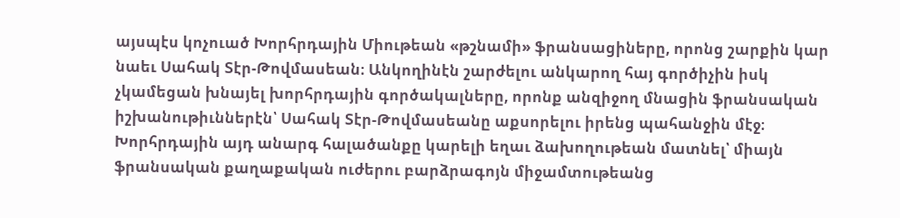այսպէս կոչուած Խորհրդային Միութեան «թշնամի» ֆրանսացիները, որոնց շարքին կար նաեւ Սահակ Տէր-Թովմասեան։ Անկողինէն շարժելու անկարող հայ գործիչին իսկ չկամեցան խնայել խորհրդային գործակալները, որոնք անզիջող մնացին ֆրանսական իշխանութիւններէն՝ Սահակ Տէր-Թովմասեանը աքսորելու իրենց պահանջին մէջ։ Խորհրդային այդ անարգ հալածանքը կարելի եղաւ ձախողութեան մատնել՝ միայն ֆրանսական քաղաքական ուժերու բարձրագոյն միջամտութեանց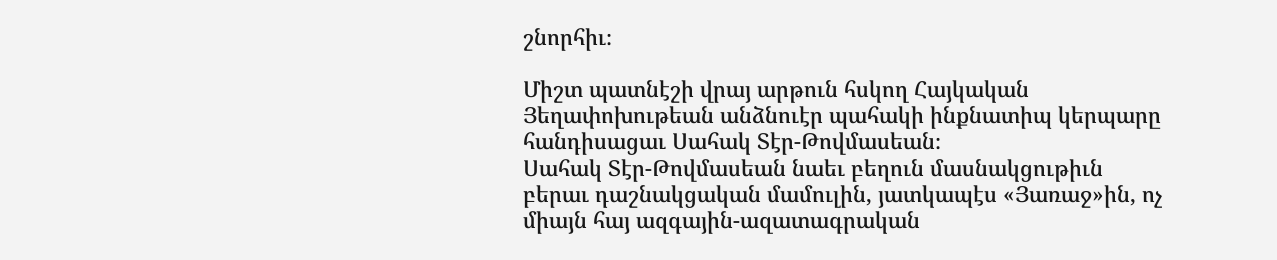շնորհիւ։

Միշտ պատնէշի վրայ արթուն հսկող Հայկական Յեղափոխութեան անձնուէր պահակի ինքնատիպ կերպարը հանդիսացաւ Սահակ Տէր-Թովմասեան։
Սահակ Տէր-Թովմասեան նաեւ բեղուն մասնակցութիւն բերաւ դաշնակցական մամուլին, յատկապէս «Յառաջ»ին, ոչ միայն հայ ազգային-ազատագրական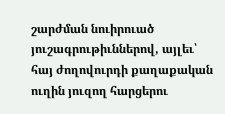շարժման նուիրուած յուշագրութիւններով, այլեւ՝ հայ ժողովուրդի քաղաքական ուղին յուզող հարցերու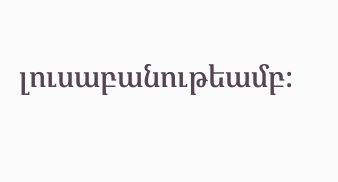լուսաբանութեամբ։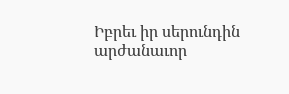Իբրեւ իր սերունդին արժանաւոր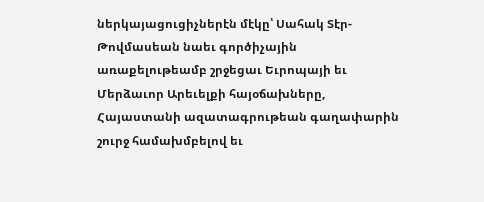ներկայացուցիչներէն մէկը՝ Սահակ Տէր-Թովմասեան նաեւ գործիչային առաքելութեամբ շրջեցաւ Եւրոպայի եւ Մերձաւոր Արեւելքի հայօճախները, Հայաստանի ազատագրութեան գաղափարին շուրջ համախմբելով եւ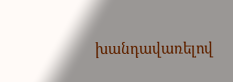խանդավառելով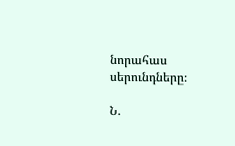նորահաս սերունդները։

Ն.